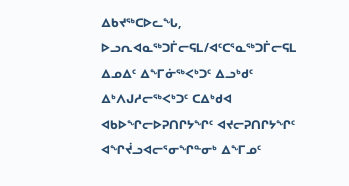ᐃᑲᔪᖅᑕᐅᓚᖓ, ᐅᓗᕆᐊᓇᖅᑐᒦᓕᕋᒪ/ᐊᑦᑕᕐᓇᖅᑐᒦᓕᕋᒪ
ᐃᓄᐃᑦ ᐃᖕᒥᓃᖅᐸᒃᑐᑦ ᐃᓗᒃᑯᑦ ᐃᒃᐱᒍᓱᓕᖅᐸᒃᑐᑦ ᑕᐃᒃᑯᐊ ᐊᑲᐅᖏᓕᐅᕈᑎᒋᔭᖏᑦ ᐊᔪᓕᕈᑎᒋᔭᖏᑦ ᐊᖏᔫᓗᐊᓕᕐᓂᖏᓐᓂᒃ ᐃᖕᒥᓄᑦ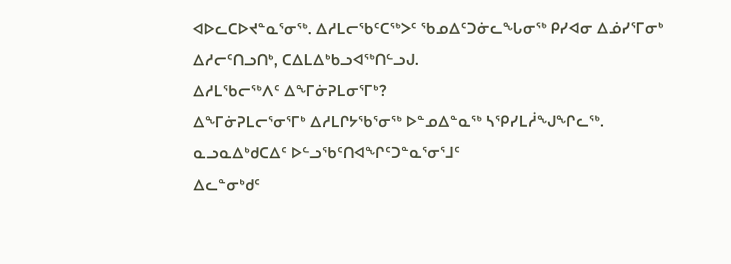ᐊᐅᓚᑕᐅᔪᓐᓇᕐᓂᖅ. ᐃᓱᒪᓕᖃᑦᑕᖅᐳᑦ ᖃᓄᐃᑦᑐᓃᓚᖓᓂᖅ ᑭᓯᐊᓂ ᐃᓅᓯᕐᒥᓂᒃ ᐃᓱᓕᑦᑎᓗᑎᒃ, ᑕᐃᒪᐃᒃᑲᓗᐊᖅᑎᓪᓗᒍ.
ᐃᓱᒪᖃᓕᖅᐱᑦ ᐃᖕᒥᓃᕈᒪᓂᕐᒥᒃ?
ᐃᖕᒥᓃᕈᒪᓕᕐᓂᕐᒥᒃ ᐃᓱᒪᒋᔭᖃᕐᓂᖅ ᐅᓐᓄᐃᓐᓇᖅ ᓴᕿᓯᒪᓲᖑᖏᓚᖅ.
ᓇᓗᓇᐃᒃᑯᑕᐃᑦ ᐅᓪᓗᖃᑦᑎᐊᖏᑦᑐᓐᓇᕐᓂᕐᒧᑦ
ᐃᓚᓐᓂᒃᑯᑦ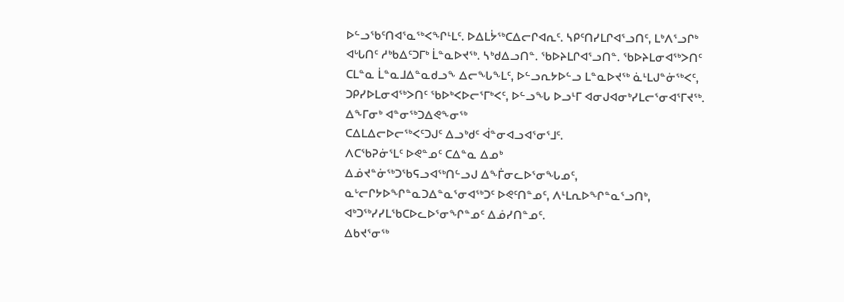ᐅᓪᓗᖃᑦᑎᐊᕐᓇᖅᐸᖏᒻᒪᑦ. ᐅᐃᒪᔮᖅᑕᐃᓕᒋᐊᕆᑦ. ᓴᑭᑦᑎᓯᒪᒋᐊᕐᓗᑎᑦ, ᒪᒃᐱᕐᓗᒋᒃ ᐊᒡᒐᑎᑦ ᓱᒃᑲᐃᑦᑐᒥᒃ ᒫᓐᓇᐅᔪᖅ. ᓴᒃᑯᐃᓗᑎᓐ. ᖃᐅᔨᒪᒋᐊᕐᓗᑎᓐ. ᖃᐅᔨᒪᓂᐊᖅᐳᑎᑦ ᑕᒪᓐᓇ ᒫᓐᓇᒧᐃᓐᓇᑯᓗᖕ ᐃᓕᖓᖕᒪᑦ, ᐅᓪᓗᕆᔭᐅᓪᓗ ᒪᓐᓇᐅᔪᖅ ᓈᒻᒪᒍᓐᓃᖅᐸᑦ, ᑐᑭᓯᐅᒪᓂᐊᖅᐳᑎᑦ ᖃᐅᒃᐸᐅᓕᕐᒥᒃᐸᑦ, ᐅᓪᓗᖓ ᐅᓗᒻᒥ ᐊᓂᒍᐊᓂᒃᓯᒪᓕᕐᓂᐊᕐᒥᔪᖅ.
ᐃᖕᒥᓂᒃ ᐊᓐᓂᖅᑐᐃᕙᖕᓂᖅ
ᑕᐃᒪᐃᓕᐅᓕᖅᐸᑦᑐᒍᑦ ᐃᓗᒃᑯᑦ ᐋᓐᓂᐊᓗᐊᕐᓂᕐᒧᑦ.
ᐱᑕᖃᕈᓃᕐᒪᑦ ᐅᕙᓐᓄᑦ ᑕᐃᓐᓇ ᐃᓄᒃ
ᐃᓅᔪᓐᓃᖅᑐᖃᕋᓗᐊᖅᑎᓪᓗᒍ ᐃᖕᒦᓂᓚᐅᕐᓂᖓᓄᑦ, ᓇᒡᓕᒋᔭᐅᖏᓐᓇᑐᐃᓐᓇᕐᓂᐊᖅᑐᑦ ᐅᕙᑦᑎᓐᓄᑦ, ᐱᒻᒪᕆᐅᖏᓐᓇᕐᓗᑎᒃ, ᐊᒃᑐᖅᓯᓯᒪᖃᑕᐅᓚᐅᕐᓂᖏᓐᓄᑦ ᐃᓅᓯᑎᓐᓄᑦ.
ᐃᑲᔪᕐᓂᖅ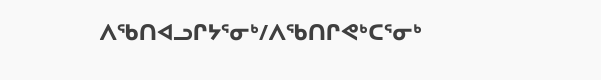ᐱᖃᑎᐊᓗᒋᔭᕐᓂᒃ/ᐱᖃᑎᒋᕙᒃᑕᕐᓂᒃ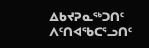ᐃᑲᔪᕈᓇᖅᑐᑎᑦ ᐱᑦᑎᐊᖃᑕᕐᓗᑎᑦ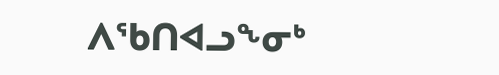ᐱᖃᑎᐊᓗᖕᓂᒃ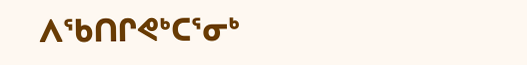ᐱᖃᑎᒋᕙᒃᑕᕐᓂᒃ